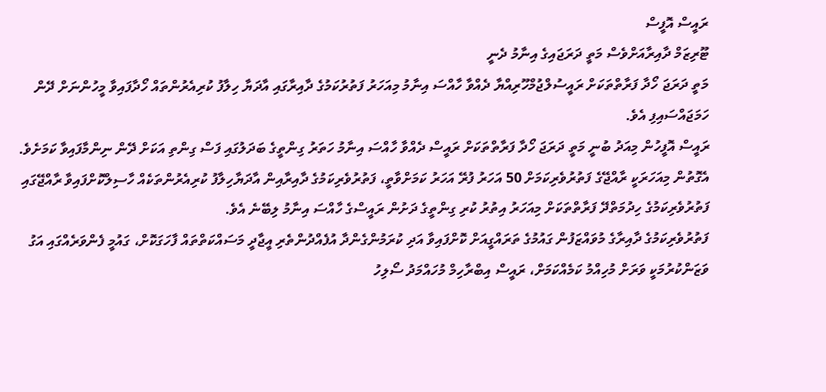ރައީސް އޮފީސް
ޓޫރިޒަމް ދާއިރާއަށްވެސް މަތީ ދަރަޖައިގެ އިނާމު ދެނީ
މަތީ ދަރަޖަ ހޯދާ ފަރާތްތަކަށް ރައީސުލްޖުމްހޫރިއްޔާ ދެއްވާ ހާއްސަ އިނާމު މިއަހަރު ފަތުރުކަމުގެ ދާއިރާގައި އާދަޔާ ހިލާފު ކުރިއެރުންތައް ހޯދާފައިވާ މީހުންނަށް ދޭން ހަމަޖައްސައިފި އެވެ.
ރައީސް އޮފީހުން މިއަދު ބުނީ މަތީ ދަރަޖަ ހޯދާ ފަރާތްތަކަށް ރައީސް ދެއްވާ ހާއްސަ އިނާމު ހަތަރު ގިންތީގެ ބަދަލުގައި ފަސް ގިންތި އަކަށް ދޭން ނިންމާފައިވާ ކަމަށެވެ.
އެގޮތުން މިއަހަރަކީ ރާއްޖޭގެ ފަތުރުވެރިކަމަށް 50 އަހަރު ފުރޭ އަހަރު ކަމަށްވާތީ، ފަތުރުވެރިކަމުގެ ދާއިރާއިން އާދަޔާހިލާފު ކުރިއެރުންތަކެއް ހާސިލްކޮށްފައިވާ ރާއްޖޭގައި ފަތުރުވެރިކަމުގެ ހިދުމަތްދޭ ފަރާތްތަކަށް މިއަހަރު އިތުރު ކުރި ގިންތީގެ ދަށުން ރައީސްގެ ހާއްސަ އިނާމު ލިބޭނެ އެވެ.
ފަތުރުވެރިކަމުގެ ދާއިރާގެ މުވައްޒަފުން ގައުމުގެ ތަރައްގީއަށް ކޮށްފައިވާ އަދި ކުރަމުންގެންދާ އުފެއްދުންތެރި އީޖާދީ މަސައްކަތްތައް ފާހަގަކޮށް، ގައުމީ ފެންވަރެއްގައި އަގު ވަޒަންކުރުމަކީ ވަރަށް މުހިއްމު ކަމެއްކަމަށް، ރައީސް އިބްރާހިމް މުހައްމަދު ސޯލިހު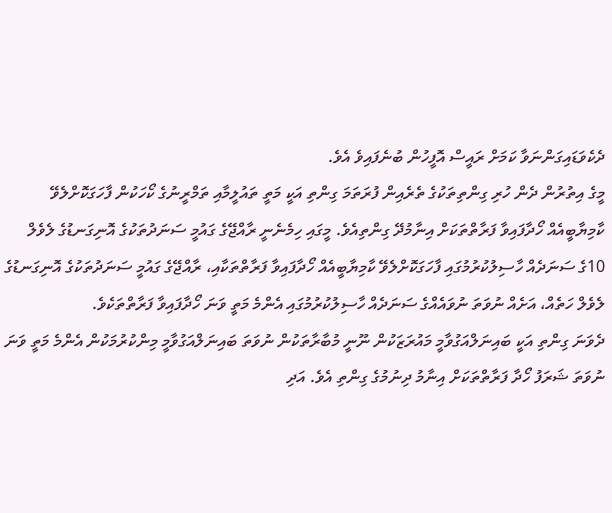ދެކެވަޑައިގަންނަވާ ކަމަށް ރައީސް އޮފީހުން ބުނެފައިވެ އެވެ.
މީގެ އިތުރުން ދެން ހުރި ގިންތިތަކުގެ ތެރެއިން ފުރަތަމަ ގިންތި އަކީ މަތީ ތައުލީމާއި ތަމްރީނުގެ ކޯހަކުން ފާހަގަކޮށްލެވޭ ކާމިޔާބީއެއް ހޯދާފައިވާ ފަރާތްތަކަށް އިނާމުދޭ ގިންތިއެވެ. މީގައި ހިމެނެނީ ރާއްޖޭގެ ގައުމީ ސަނަދުތަކުގެ އޮނިގަނޑުގެ ލެވެލް 10ގެ ސަނަދެއް ހާސިލުކުރުމުގައި ފާހަގަކޮށްލެވޭ ކާމިޔާބީއެއް ހޯދާފައިވާ ފަރާތްތަކާއި، ރާއްޖޭގެ ގައުމީ ސަނަދުތަކުގެ އޮނިގަނޑުގެ ލެވެލް ހަތެއް، އަށެއް ނުވަތަ ނުވައެއްގެ ސަނަދެއް ހާސިލުކުރުމުގައި އެންމެ މަތީ ވަނަ ހޯދާފައިވާ ފަރާތްތަކެވެ.
ދެވަނަ ގިންތި އަކީ ބައިނަލްއަގުވާމީ މައުރަޒަކުން ނޫނީ މުބާރާތަކުން ނުވަތަ ބައިނަލްއަގުވާމީ މިންކުރުމަކުން އެންމެ މަތީ ވަނަ ނުވަތަ ޝަރަފު ހޯދާ ފަރާތްތަކަށް އިނާމު ދިނުމުގެ ގިންތި އެވެ. އަދި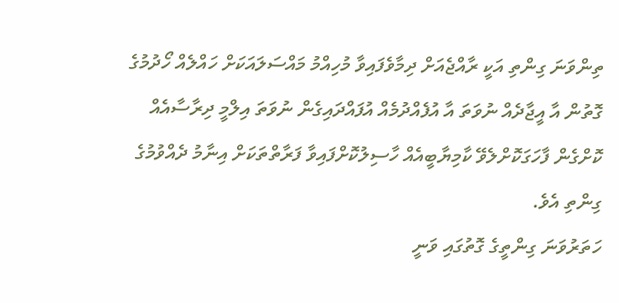ތިންވަނަ ގިންތި އަކީ ރާއްޖެއަށް ދިމާވެފައިވާ މުހިއްމު މައްސަލައަކަށް ހައްލެއް ހޯދުމުގެ ގޮތުން އާ އީޖާދެއް ނުވަތަ އާ އުފެއްދުމެއް އުފައްދައިގެން ނުވަތަ އިލްމީ ދިރާސާއެއް ކޮށްގެން ފާހަގަކޮށްލެވޭ ކާމިޔާބީއެއް ހާސިލުކޮށްފައިވާ ފަރާތްތަކަށް އިނާމު ދެއްވުމުގެ ގިންތި އެވެ.
ހަތަރުވަނަ ގިންތީގެ ގޮތުގައި ވަނީ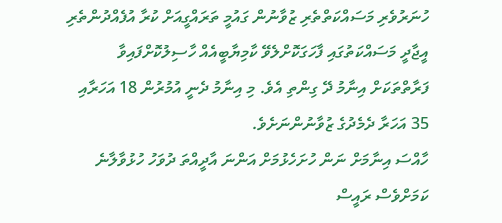ހުނަރުވެރި މަސައްކަތްތެރި ޒުވާނުން ގައުމީ ތަރައްގީއަށް ކުރާ އުފެއްދުންތެރި އީޖާދީ މަސައްކަތުގައި ފާހަގަކޮށްލެވޭ ކާމިޔާބީއެއް ހާސިލުކޮށްފައިވާ ފަރާތްތަކަށް އިނާމު ދޭ ގިންތި އެވެ. މި އިނާމު ދެނީ އުމުރުން 18 އަހަރާއި 35 އަހަރާ ދެމެދުގެ ޒުވާނުންނަށެވެ.
ހާއްސަ އިނާމަށް ނަން ހުށަހެޅުމަށް އަންނަ އާދީއްތަ ދުވަހު ހުޅުވާލާނެ ކަމަށްވެސް ރައީސް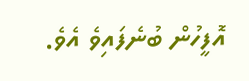އޮފީހުން ބުނެފައިވެ އެވެ.